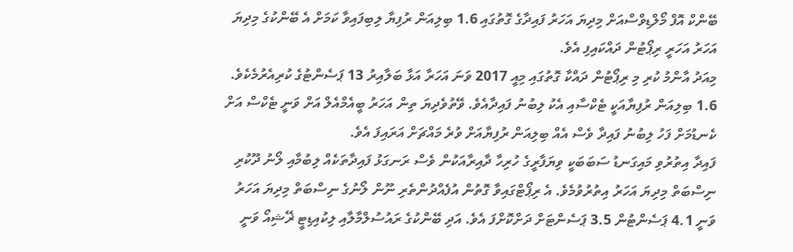ބޭންކް އޮފް މޯލްޑިވްސްއަށް މިދިޔަ އަހަރު ފައިދާގެ ގޮތުގައި 1.6 ބިލިއަން ރުފިޔާ ލިބިފައިވާ ކަމަށް އެ ބޭންކުގެ މިދިޔަ އަހަރު އަހަރީ ރިޕޯޓުން ދައްކައިފި އެވެ.
މިއަދު އާންމު ކުރި މި ރިޕޯޓުން ދައްކާ ގޮތުގައި މިއީ 2017 ވަނަ އަހަރާ އަޅާ ބަލާއިރު 13 ޕަސެންޓުގެ ކުރިއެރުމެކެވެ. 1.6 ބިލިއަން ރުފިޔާއަކީ ޓެކްސާއި އެކު ލިބުނު ފައިދާއެވެ. ވޭތުވެދިޔަ ތިން އަހަރު ބީއެމްއެލް އަށް ވަނީ ޓެކްސް އަށް ކެނޑުމަށް ފަހު ލިބުނު ފައިދާ ވެސް އެއް ބިލިއަން ރުފިޔާއަށް ވުރެ މައްޗަށް އަރައިފަ އެވެ.
ފައިދާ އިތުރުވި މައިގަނޑު ސަބަބަކީ ވިޔަފާރީގެ ހުރިހާ ދާއިރާއަކުން ވެސް ރަނގަޅު ފައިދާތަކެއް ލިބުމާއި ލޯނު ދޫކުރި ނިސްބަތް މިދިޔަ އަހަރު އިތުރުވުމެވެ. އެ ރިޕޯޓްގައިވާ ގޮތުން އުފެއްދުންތެރި ނޫން ލޯނުގެ ނިސްބަތް މިދިޔަ އަހަރު ވަނީ 4.1 ޕަސެންޓުން 3.5 ޕަސެންޓަށް ދަށްކޮށްފަ އެވެ. އަދި ބޭންކުގެ ރައުސުލްމާލާއި ލިކުއިޑިޓީ ޜޭޝިއޯ ވަނީ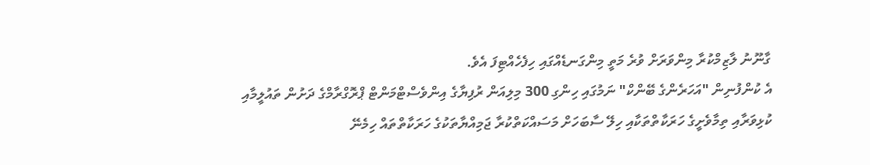ގާނޫނު ލާޒިމްކުރާ މިންވަރަށް ވުރެ މަތީ މިންގަނޑެއްގައި ހިފެހެއްޓިފަ އެވެ.
އެ ކުންފުނިން "އަހަރެންގެ ބޭންކް" ނަމުގައި ހިންގި 300 މިލިއަން ރުފިޔާގެ އިންވެސްޓްމަންޓް ޕްރޮގްރާމްގެ ދަށުން ތައުލީމާއި ކުޅިވަރާއި ތިމާވެށީގެ ހަރަކާތްތަކާއި ހިލޭ ސާބަހަށް މަސައްކަތްކުރާ ޖަމިއްޔާތަކުގެ ހަރަކާތްތައް ހިމެނޭ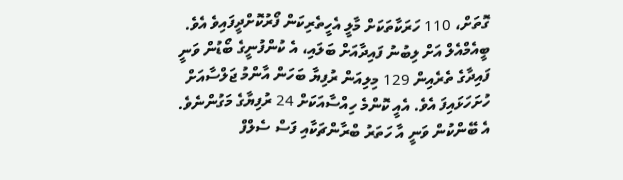ގޮތަށް، 110 ހަރަކާތަކަށް މާލީ އެހީތެރިކަން ފޯރުކޮށްދީފައިވެ އެވެ.
ބީއެމްއެލް އަށް ލިބުނު ފައިދާއަށް ބަލައި، އެ ކުންފުނީގެ ބޯޑުން ވަނީ ފައިދާގެ ތެރެއިން 129 މިލިއަން ރުފިޔާ ބަހަން އާންމު ޖަލްސާއަށް ހުށަހަޅައިފަ އެވެ. އެއީ ކޮންމެ ހިއްސާއަކަށް 24 ރުފިޔާގެ މަގުންނެވެ.
އެ ބޭންކުން ވަނީ އާ ހަތަރު ބްރާންޗަކާއި ފަސް ސެލްފް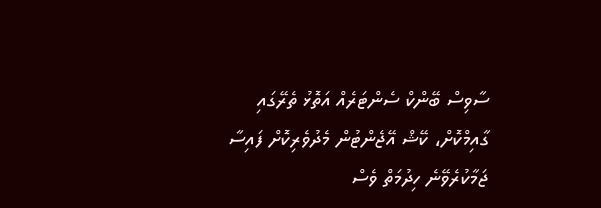ސާވިސް ބޭންކް ސެންޓަރެއް އަތޮޅު ތެރޭގައި ގާއިމްކޮށް، ކޭޝް އޭޖެންޓުން މެދުވެރިކޮށް ފައިސާ ޖަމާކުރެވޭނެ ހިދުމަތް ވެސް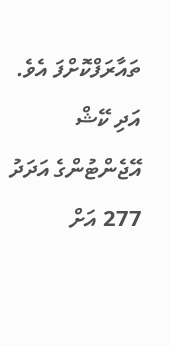ތައާރަފްކޮށްފަ އެވެ. އަދި ކޭޝް އޭޖެންޓުންގެ އަދަދު 277 އަށް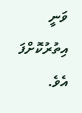ވަނީ އިތުރުކޮށްފަ އެވެ.